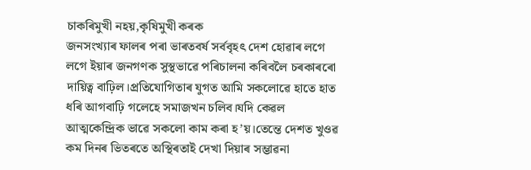চাকৰিমুখী নহয়,কৃষিমুখী কৰক
জনসংখ্যাৰ ফালৰ পৰা ভাৰতবৰ্ষ সৰ্ববৃহৎ দেশ হোৱাৰ লগে লগে ইয়াৰ জনগণক সুস্থভাৱে পৰিচালনা কৰিবলৈ চৰকাৰৰো দায়িত্ব বাঢ়িল।প্ৰতিযোগিতাৰ যুগত আমি সকলোৱে হাতে হাত ধৰি আগবাঢ়ি গলেহে সমাজখন চলিব।যদি কেৱল আত্মকেন্দ্ৰিক ভাৱে সকলো কাম কৰা হ’য়।তেন্তে দেশত খুওৱ কম দিনৰ ভিতৰতে অস্থিৰতাই দেখা দিয়াৰ সম্ভাৱনা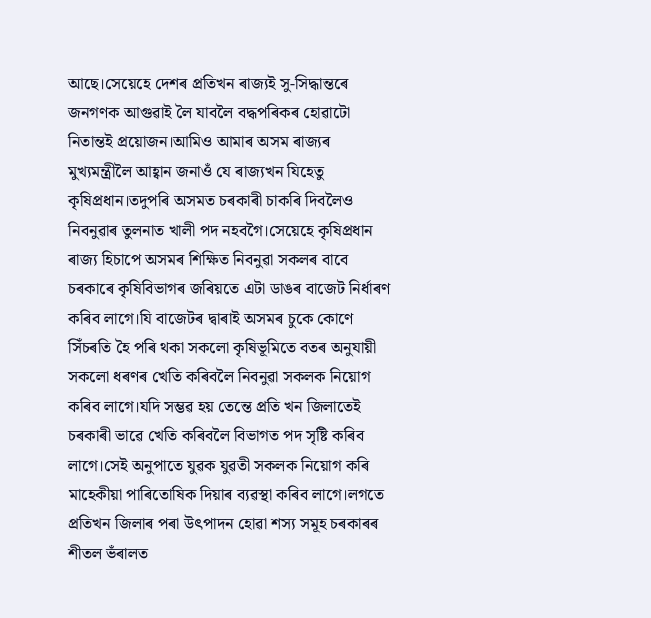আছে।সেয়েহে দেশৰ প্ৰতিখন ৰাজ্যই সু-সিদ্ধান্তৰে জনগণক আগুৱাই লৈ যাবলৈ বদ্ধপৰিকৰ হোৱাটো নিতান্তই প্ৰয়োজন।আমিও আমাৰ অসম ৰাজ্যৰ মুখ্যমন্ত্ৰীলৈ আহ্বান জনাওঁ যে ৰাজ্যখন যিহেতু কৃষিপ্ৰধান।তদুপৰি অসমত চৰকাৰী চাকৰি দিবলৈও নিবনুৱাৰ তুলনাত খালী পদ নহবগৈ।সেয়েহে কৃষিপ্ৰধান ৰাজ্য হিচাপে অসমৰ শিক্ষিত নিবনুৱা সকলৰ বাবে চৰকাৰে কৃষিবিভাগৰ জৰিয়তে এটা ডাঙৰ বাজেট নিৰ্ধাৰণ কৰিব লাগে।যি বাজেটৰ দ্বাৰাই অসমৰ চুকে কোণে সিঁচৰতি হৈ পৰি থকা সকলো কৃষিভূমিতে বতৰ অনুযায়ী সকলো ধৰণৰ খেতি কৰিবলৈ নিবনুৱা সকলক নিয়োগ কৰিব লাগে।যদি সম্ভৱ হয় তেন্তে প্ৰতি খন জিলাতেই চৰকাৰী ভাৱে খেতি কৰিবলৈ বিভাগত পদ সৃষ্টি কৰিব লাগে।সেই অনুপাতে যুৱক যুৱতী সকলক নিয়োগ কৰি মাহেকীয়া পাৰিতোষিক দিয়াৰ ব্যৱস্থা কৰিব লাগে।লগতে প্ৰতিখন জিলাৰ পৰা উৎপাদন হোৱা শস্য সমূহ চৰকাৰৰ শীতল ভঁৰালত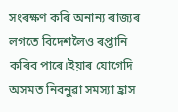সংৰক্ষণ কৰি অনান্য ৰাজ্যৰ লগতে বিদেশলৈও ৰপ্তানি কৰিব পাৰে।ইয়াৰ যোগেদি অসমত নিবনুৱা সমস্যা হ্ৰাস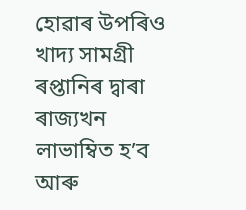হোৱাৰ উপৰিও খাদ্য সামগ্ৰী ৰপ্তানিৰ দ্বাৰা ৰাজ্যখন লাভাম্বিত হ’ব আৰু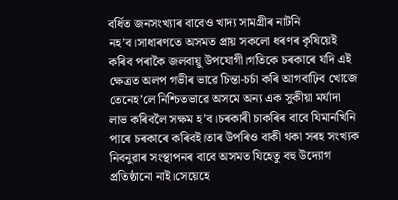বৰ্ধিত জনসংখ্যাৰ বাবেও খাদ্য সামগ্ৰীৰ নাটনি নহ’ব।সাধাৰণতে অসমত প্ৰায় সকলো ধৰণৰ কৃষিয়েই কৰিব পৰাকৈ জলবায়ু উপযোগী।গতিকে চৰকাৰে যদি এই ক্ষেত্ৰত অলপ গভীৰ ভাৱে চিন্তা-চৰ্চা কৰি আগবাঢ়িব খোজে তেনেহ’লে নিশ্চিতভাৱে অসমে অন্য এক সুকীয়া মৰ্যাদা লাভ কৰিবলৈ সক্ষম হ’ব।চৰকাৰী চাকৰিৰ বাবে যিমানখিনি পাৰে চৰকাৰে কৰিবই।তাৰ উপৰিও বাকী থকা সৰহ সংখ্যক নিবনুৱাৰ সংস্থাপনৰ বাবে অসমত যিহেতু বহু উদ্যোগ প্ৰতিষ্ঠানো নাই।সেয়েহে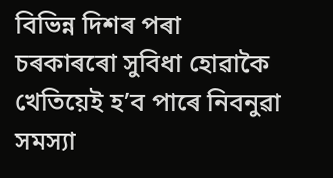বিভিন্ন দিশৰ পৰা চৰকাৰৰো সুবিধা হোৱাকৈ খেতিয়েই হ’ব পাৰে নিবনুৱা সমস্যা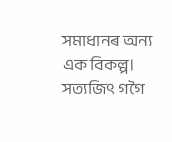সমাধানৰ অন্য এক বিকল্প।
সত্যজিৎ গগৈ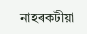নাহৰকটীয়া